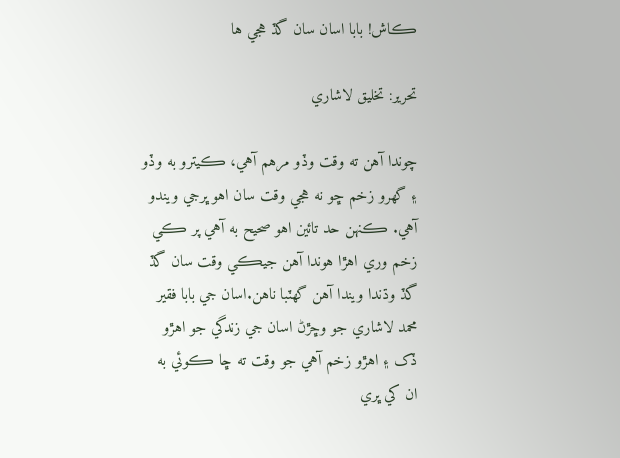ڪاش! بابا اسان سان گڏ هجي ها

تحرير: تخليق لاشاري

چوندا آهن ته وقت وڏو مرهم آهي، ڪيترو به وڏو ۽ گهرو زخم ڇو نه هجي وقت سان اهو ڀرجي ويندو آهي. ڪنهن حد تائين اهو صحيح به آهي پر ڪي زخم وري اهڙا هوندا آهن جيڪي وقت سان گڏ گڏ وڌندا ويندا آهن گهٽبا ناهن.اسان جي بابا فقير محمد لاشاري جو وڇڙڻ اسان جي زندگي جو اهڙو  ڏک ۽ اهڙو زخم آهي جو وقت ته ڇا ڪوئي به ان کي ڀري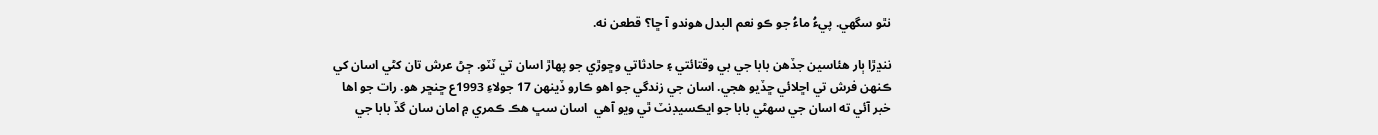نٿو سگهي. پيءُ ماءُ جو ڪو نعم البدل هوندو آ ڇا؟ قطعن نه.

ننڍڙا ٻار هئاسين جڏهن بابا جي بي وقتائتي ۽ حادثاتي وڇوڙي جو پهاڙ اسان تي ٽٽو. ڄڻ عرش تان کڻي اسان کي ڪنهن فرش تي اڇلائي ڇڏيو هجي. اسان جي زندگي جو اهو ڪارو ڏينهن 17 جولاءِ 1993ع ڇنڇر هو. رات جو اها خبر آئي ته اسان جي سهڻي بابا جو ايڪسيڊنٽ ٿي ويو آهي  اسان سڀ هڪ ڪمري ۾ امان سان گڏ بابا جي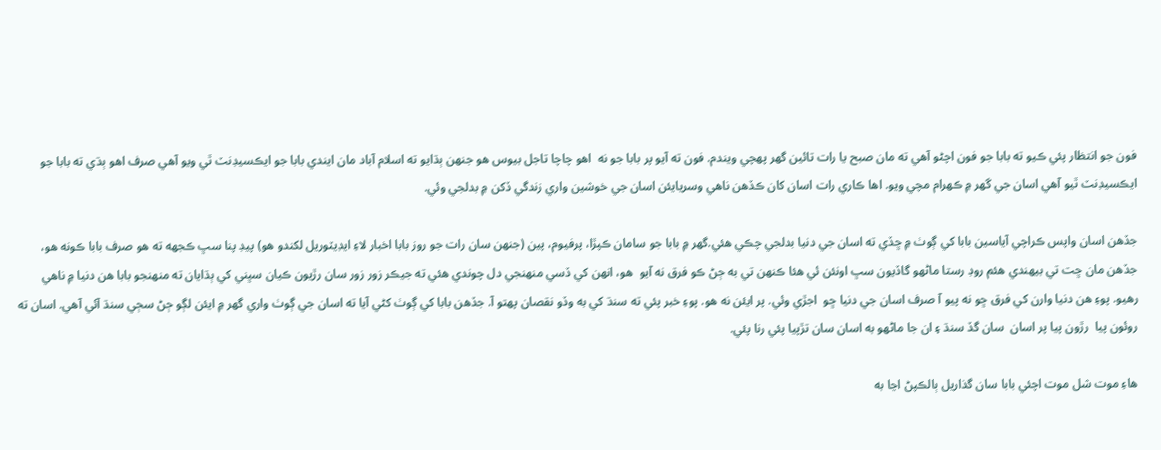فون جو انتظار پئي ڪيو ته بابا جو فون اچڻو آهي ته مان صبح يا رات تائين گهر پهچي ويندم. فون ته آيو پر بابا جو نه  اهو چاچا تاجل بيوس هو جنهن ٻڌايو ته اسلام آباد مان ايندي بابا جو ايڪسيڊنٽ ٿي ويو آهي صرف اهو ٻڌي ته بابا جو ايڪسيڊنٽ ٿيو آهي اسان جي گهر ۾ ڪهرام مچي ويو. اها ڪاري رات اسان کان ڪڏهن ناهي وسريايئن اسان جي خوشين واري زندگي ڏکن ۾ بدلجي وئي.

جڏهن اسان واپس ڪراچي آياسين بابا کي ڳوٺ ۾ ڇڏي ته اسان جي دنيا بدلجي چڪي هئي.گهر ۾ بابا جو سامان ڪپڙا، پرفيوم، پين (جنهن سان رات جو روز بابا اخبار لاءِ ايڊيٽوريل لکندو هو) پيڊ پنا سڀ ڪجهه ته هو صرف بابا ڪونه هو، جڏهن مان ڇت تي بيهندي هئم روڊ رستا ماڻهو گاڏيون سڀ اونئن ئي هئا ڪنهن تي به ڄڻ ڪو فرق نه آيو  هو، انهن کي ڏسي منهنجي دل چوندي هئي ته جيڪر زور زور سان رڙيون ڪيان سڀني کي ٻڌايان ته منهنجو بابا هن دنيا ۾ ناهي رهيو. پوءِ هن دنيا وارن کي فرق ڇو نه پيو آ صرف اسان جي دنيا ڇو  اجڙي وئي. پر ايئن نه هو. پوءِ خبر پئي ته سنڌ کي به وڏو نقصان پهتو آ. جڏهن بابا کي ڳوٺ کڻي آيا ته اسان جي ڳوٺ واري گهر ۾ ايئن لڳو ڄڻ سڄي سنڌ آئي آهي. اسان ته روئون پيا  رڙون پيا پر اسان  سان گڏ سنڌ ۽ ان جا ماڻهو به اسان سان تڙپيا پئي رنا پئي.

هاءِ موت شل موت اچئي بابا سان گذاريل ٻالڪپڻ اڃا به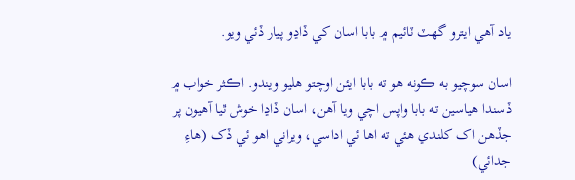ياد آهي ايترو گهٽ ٽائيم ۾ بابا اسان کي ڏاڍو پيار ڏئي ويو.

اسان سوچيو به ڪونه هو ته بابا ايئن اوچتو هليو ويندو. اڪثر خواب ۾ ڏسندا هياسين ته بابا واپس اچي ويا آهن، اسان ڏاڍا خوش ٿيا آهيون پر جڏهن اک کلندي هئي ته اها ئي اداسي، ويراني اهو ئي ڏک (هاءِ جدائي)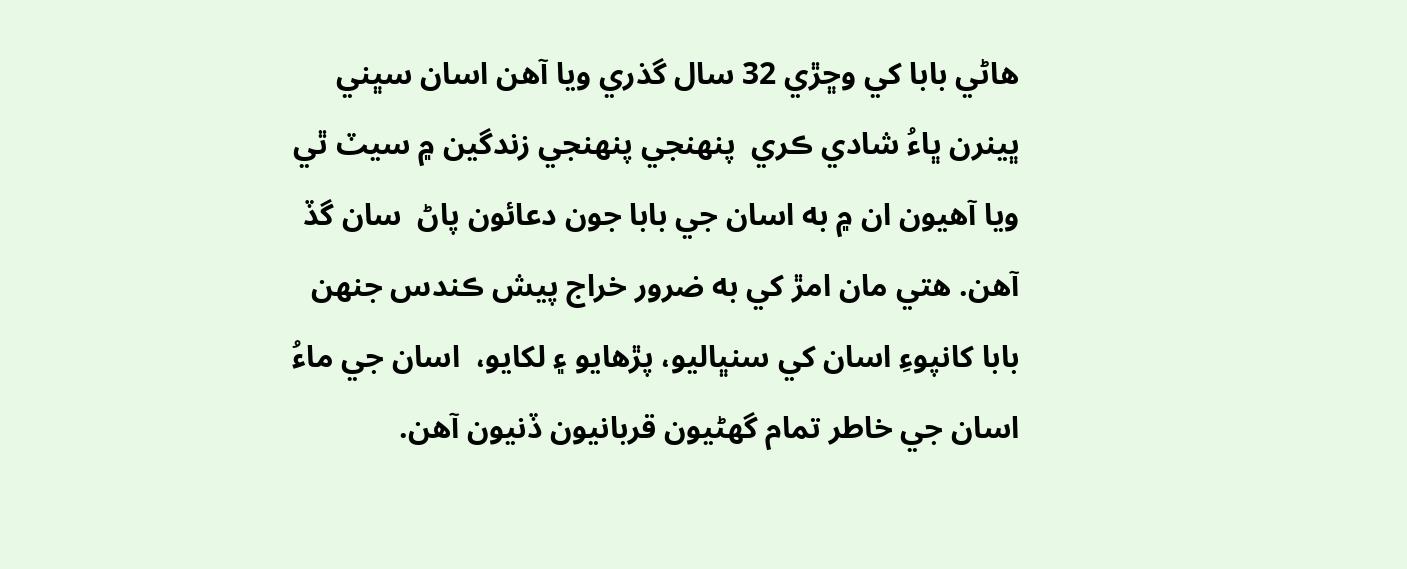هاڻي بابا کي وڇڙي 32 سال گذري ويا آهن اسان سڀني ڀينرن ڀاءُ شادي ڪري  پنهنجي پنهنجي زندگين ۾ سيٽ ٿي ويا آهيون ان ۾ به اسان جي بابا جون دعائون پاڻ  سان گڏ آهن. هتي مان امڙ کي به ضرور خراج پيش ڪندس جنهن بابا کانپوءِ اسان کي سنڀاليو، پڙهايو ۽ لکايو،  اسان جي ماءُ اسان جي خاطر تمام گهڻيون قربانيون ڏنيون آهن.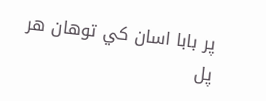پر بابا اسان کي توهان هر پل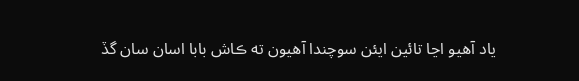ياد آهيو اڃا تائين ايئن سوچندا آهيون ته ڪاش بابا اسان سان گڏ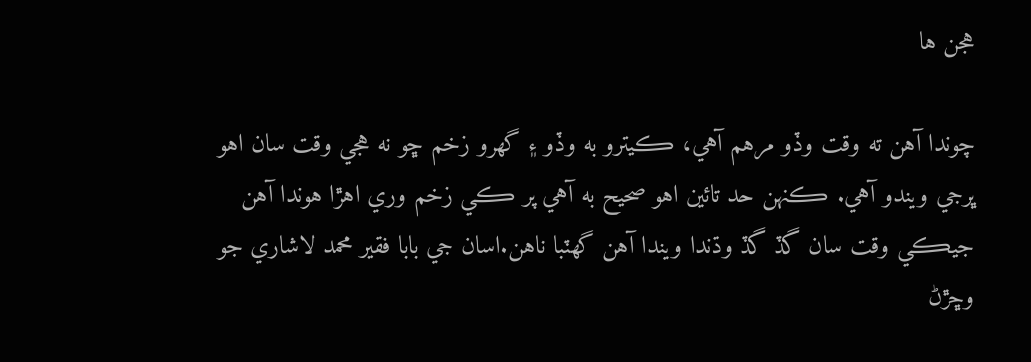هجن ها

چوندا آهن ته وقت وڏو مرهم آهي، ڪيترو به وڏو ۽ گهرو زخم ڇو نه هجي وقت سان اهو ڀرجي ويندو آهي. ڪنهن حد تائين اهو صحيح به آهي پر ڪي زخم وري اهڙا هوندا آهن جيڪي وقت سان گڏ گڏ وڌندا ويندا آهن گهٽبا ناهن.اسان جي بابا فقير محمد لاشاري جو وڇڙڻ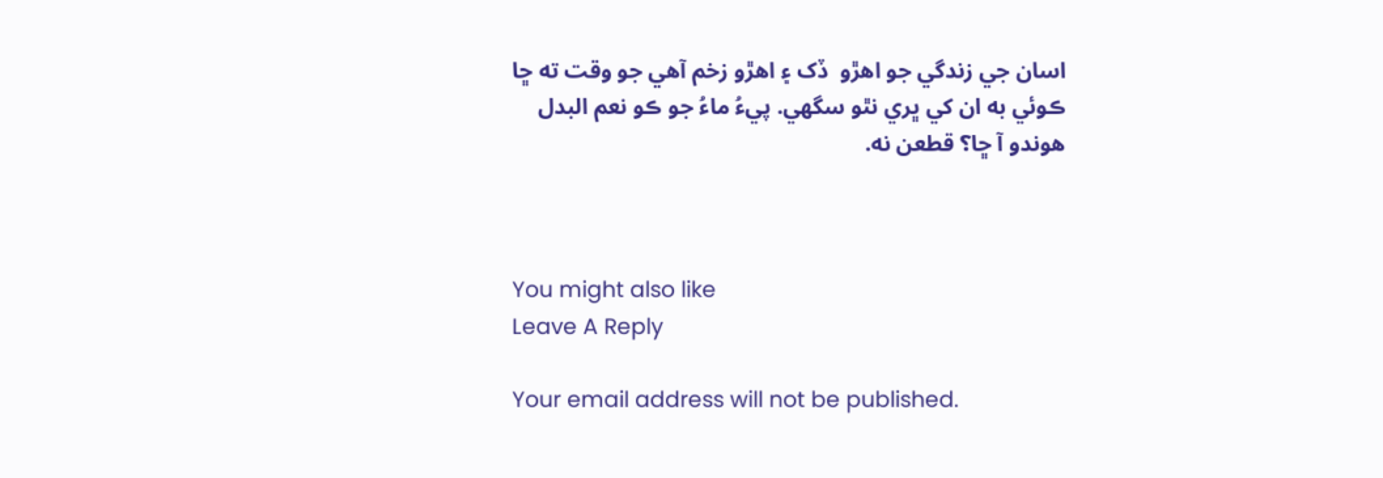اسان جي زندگي جو اهڙو  ڏک ۽ اهڙو زخم آهي جو وقت ته ڇا ڪوئي به ان کي ڀري نٿو سگهي. پيءُ ماءُ جو ڪو نعم البدل هوندو آ ڇا؟ قطعن نه.



You might also like
Leave A Reply

Your email address will not be published.